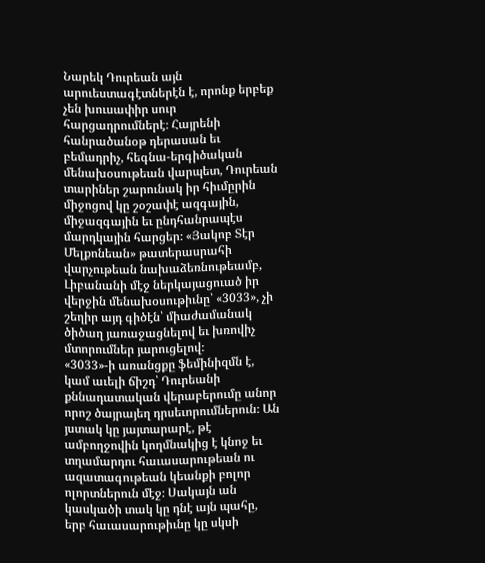Նարեկ Դուրեան այն արուեստագէտներէն է, որոնք երբեք չեն խուսափիր սուր հարցադրումներէ։ Հայրենի հանրածանօթ դերասան եւ բեմադրիչ, հեգնա-երգիծական մենախօսութեան վարպետ, Դուրեան տարիներ շարունակ իր հիւմըրին միջոցով կը շօշափէ ազգային, միջազգային եւ ընդհանրապէս մարդկային հարցեր։ «Յակոբ Տէր Մելքոնեան» թատերասրահի վարչութեան նախաձեռնութեամբ, Լիբանանի մէջ ներկայացուած իր վերջին մենախօսութիւնը՝ «3033», չի շեղիր այդ գիծէն՝ միաժամանակ ծիծաղ յառաջացնելով եւ խռովիչ մտորումներ յարուցելով։
«3033»-ի առանցքը ֆեմինիզմն է, կամ աւելի ճիշդ՝ Դուրեանի քննադատական վերաբերումը անոր որոշ ծայրայեղ դրսեւորումներուն։ Ան յստակ կը յայտարարէ, թէ ամբողջովին կողմնակից է կնոջ եւ տղամարդու հաւասարութեան ու ազատագութեան կեանքի բոլոր ոլորտներուն մէջ։ Սակայն ան կասկածի տակ կը դնէ այն պահը, երբ հաւասարութիւնը կը սկսի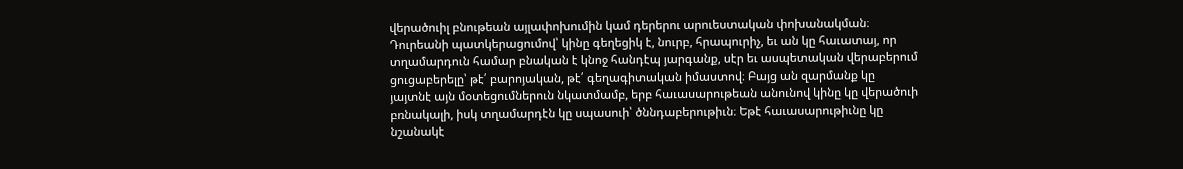վերածուիլ բնութեան այլափոխումին կամ դերերու արուեստական փոխանակման։
Դուրեանի պատկերացումով՝ կինը գեղեցիկ է, նուրբ, հրապուրիչ, եւ ան կը հաւատայ, որ տղամարդուն համար բնական է կնոջ հանդէպ յարգանք, սէր եւ ասպետական վերաբերում ցուցաբերելը՝ թէ՛ բարոյական, թէ՛ գեղագիտական իմաստով։ Բայց ան զարմանք կը յայտնէ այն մօտեցումներուն նկատմամբ, երբ հաւասարութեան անունով կինը կը վերածուի բռնակալի, իսկ տղամարդէն կը սպասուի՝ ծննդաբերութիւն։ Եթէ հաւասարութիւնը կը նշանակէ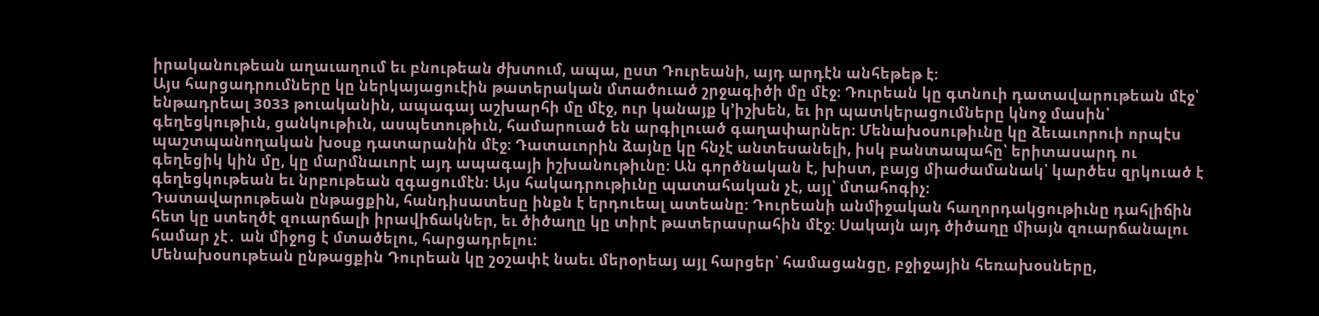իրականութեան աղաւաղում եւ բնութեան ժխտում, ապա, ըստ Դուրեանի, այդ արդէն անհեթեթ է։
Այս հարցադրումները կը ներկայացուէին թատերական մտածուած շրջագիծի մը մէջ։ Դուրեան կը գտնուի դատավարութեան մէջ՝ ենթադրեալ 3033 թուականին, ապագայ աշխարհի մը մէջ, ուր կանայք կ’իշխեն, եւ իր պատկերացումները կնոջ մասին՝ գեղեցկութիւն, ցանկութիւն, ասպետութիւն, համարուած են արգիլուած գաղափարներ։ Մենախօսութիւնը կը ձեւաւորուի որպէս պաշտպանողական խօսք դատարանին մէջ։ Դատաւորին ձայնը կը հնչէ անտեսանելի, իսկ բանտապահը՝ երիտասարդ ու գեղեցիկ կին մը, կը մարմնաւորէ այդ ապագայի իշխանութիւնը։ Ան գործնական է, խիստ, բայց միաժամանակ՝ կարծես զրկուած է գեղեցկութեան եւ նրբութեան զգացումէն։ Այս հակադրութիւնը պատահական չէ, այլ՝ մտահոգիչ։
Դատավարութեան ընթացքին, հանդիսատեսը ինքն է երդուեալ ատեանը։ Դուրեանի անմիջական հաղորդակցութիւնը դահլիճին հետ կը ստեղծէ զուարճալի իրավիճակներ, եւ ծիծաղը կը տիրէ թատերասրահին մէջ։ Սակայն այդ ծիծաղը միայն զուարճանալու համար չէ․ ան միջոց է մտածելու, հարցադրելու։
Մենախօսութեան ընթացքին Դուրեան կը շօշափէ նաեւ մերօրեայ այլ հարցեր՝ համացանցը, բջիջային հեռախօսները,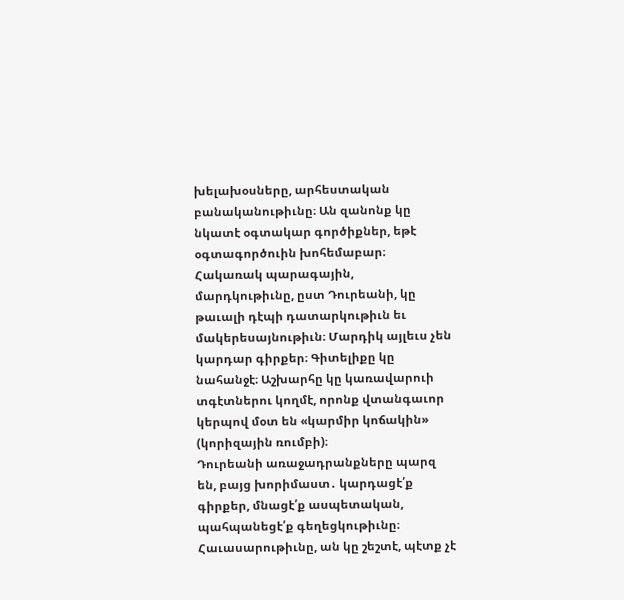խելախօսները, արհեստական բանականութիւնը։ Ան զանոնք կը նկատէ օգտակար գործիքներ, եթէ օգտագործուին խոհեմաբար։ Հակառակ պարագային, մարդկութիւնը, ըստ Դուրեանի, կը թաւալի դէպի դատարկութիւն եւ մակերեսայնութիւն։ Մարդիկ այլեւս չեն կարդար գիրքեր։ Գիտելիքը կը նահանջէ։ Աշխարհը կը կառավարուի տգէտներու կողմէ, որոնք վտանգաւոր կերպով մօտ են «կարմիր կոճակին» (կորիզային ռումբի)։
Դուրեանի առաջադրանքները պարզ են, բայց խորիմաստ․ կարդացէ՛ք գիրքեր, մնացէ՛ք ասպետական, պահպանեցէ՛ք գեղեցկութիւնը։ Հաւասարութիւնը, ան կը շեշտէ, պէտք չէ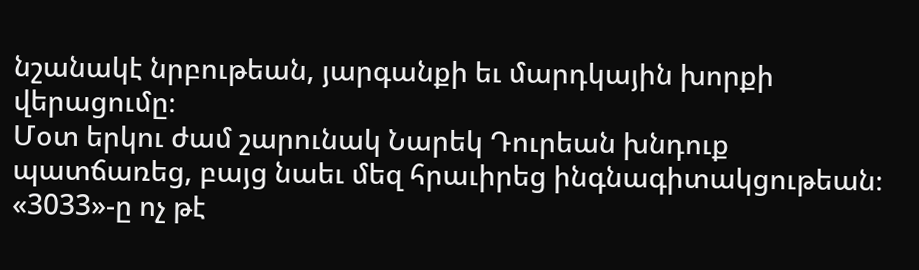նշանակէ նրբութեան, յարգանքի եւ մարդկային խորքի վերացումը։
Մօտ երկու ժամ շարունակ Նարեկ Դուրեան խնդուք պատճառեց, բայց նաեւ մեզ հրաւիրեց ինգնագիտակցութեան։ «3033»-ը ոչ թէ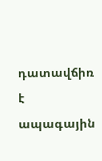դատավճիռ է ապագային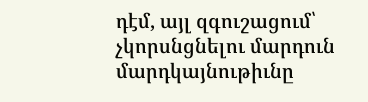դէմ, այլ զգուշացում՝ չկորսնցնելու մարդուն մարդկայնութիւնը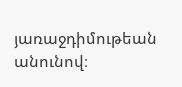յառաջդիմութեան անունով։